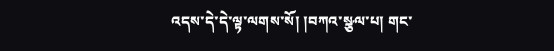འདས་དེ་དེ་ལྟ་ལགས་སོ། །བཀའ་སྩལ་པ། གང་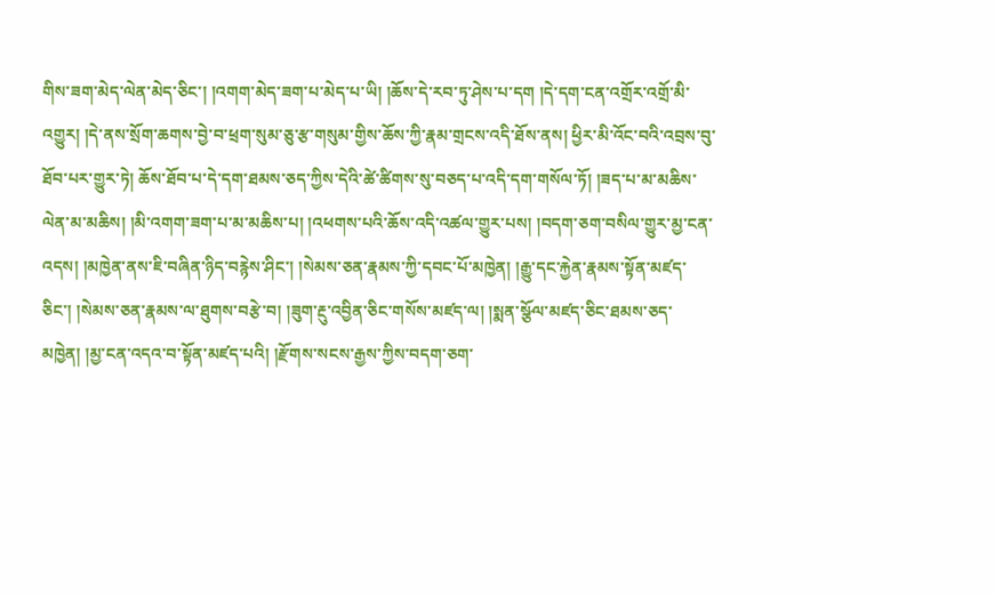གིས་ཟག་མེད་ལེན་མེད་ཅིང་། །འགག་མེད་ཟག་པ་མེད་པ་ཡི། །ཆོས་དེ་རབ་ཏུ་ཤེས་པ་དག །དེ་དག་ངན་འགྲོར་འགྲོ་མི་འགྱུར། །དེ་ནས་སྲོག་ཆགས་བྱེ་བ་ཕྲག་སུམ་ཅུ་རྩ་གསུམ་གྱིས་ཆོས་ཀྱི་རྣམ་གྲངས་འདི་ཐོས་ནས། ཕྱིར་མི་འོང་བའི་འབྲས་བུ་ཐོབ་པར་གྱུར་ཏེ། ཆོས་ཐོབ་པ་དེ་དག་ཐམས་ཅད་ཀྱིས་དེའི་ཚེ་ཚིགས་སུ་བཅད་པ་འདི་དག་གསོལ་ཏོ། །ཟད་པ་མ་མཆིས་ལེན་མ་མཆིས། །མི་འགག་ཟག་པ་མ་མཆིས་པ། །འཕགས་པའི་ཆོས་འདི་འཚལ་གྱུར་པས། །བདག་ཅག་བསིལ་གྱུར་མྱ་ངན་འདས། །མཁྱེན་ནས་ཇི་བཞིན་ཉིད་བརྙེས་ཤིང་། །སེམས་ཅན་རྣམས་ཀྱི་དབང་པོ་མཁྱེན། །རྒྱུ་དང་རྐྱེན་རྣམས་སྟོན་མཛད་ཅིང་། །སེམས་ཅན་རྣམས་ལ་ཐུགས་བརྩེ་བ། །ཟུག་རྔུ་འབྱིན་ཅིང་གསོས་མཛད་ལ། །སྨན་སྩོལ་མཛད་ཅིང་ཐམས་ཅད་མཁྱེན། །མྱ་ངན་འདའ་བ་སྟོན་མཛད་པའི། །རྫོགས་སངས་རྒྱས་ཀྱིས་བདག་ཅག་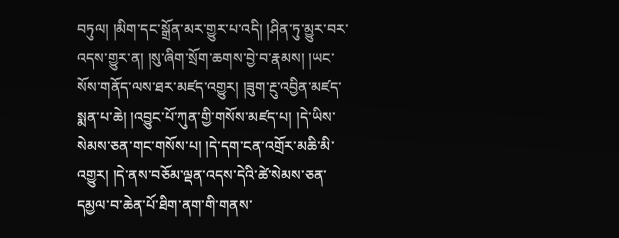བཏུལ། །མིག་དང་སྒྲོན་མར་གྱུར་པ་འདི། །ཤིན་ཏུ་མྱུར་བར་འདས་གྱུར་ན། །སུ་ཞིག་སྲོག་ཆགས་བྱེ་བ་རྣམས། །ཡང་སོས་གནོད་ལས་ཐར་མཛད་འགྱུར། །ཟུག་རྔུ་འབྱིན་མཛད་སྨན་པ་ཆེ། །འབྱུང་པོ་ཀུན་གྱི་གསོས་མཛད་པ། །དེ་ཡིས་སེམས་ཅན་གང་གསོས་པ། །དེ་དག་ངན་འགྲོར་མཆི་མི་འགྱུར། །དེ་ནས་བཅོམ་ལྡན་འདས་དེའི་ཚེ་སེམས་ཅན་དམྱལ་བ་ཆེན་པོ་ཐིག་ནག་གི་གནས་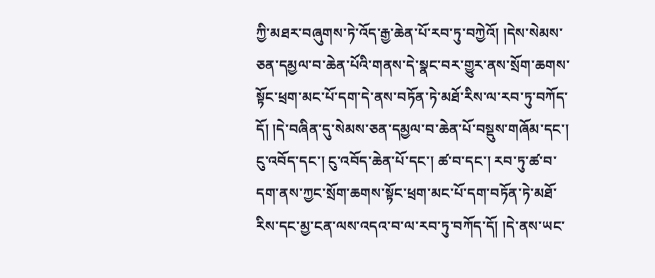ཀྱི་མཐར་བཞུགས་ཏེ་འོད་རྒྱ་ཆེན་པོ་རབ་ཏུ་བཀྱེའོ། །དེས་སེམས་ཅན་དམྱལ་བ་ཆེན་པོའི་གནས་དེ་སྣང་བར་གྱུར་ནས་སྲོག་ཆགས་སྟོང་ཕྲག་མང་པོ་དག་དེ་ནས་བཏོན་ཏེ་མཐོ་རིས་ལ་རབ་ཏུ་བཀོད་དོ། །དེ་བཞིན་དུ་སེམས་ཅན་དམྱལ་བ་ཆེན་པོ་བསྡུས་གཞོམ་དང་། ངུ་འབོད་དང་། ངུ་འབོད་ཆེན་པོ་དང་། ཚ་བ་དང་། རབ་ཏུ་ཚ་བ་དག་ནས་ཀྱང་སྲོག་ཆགས་སྟོང་ཕྲག་མང་པོ་དག་བཏོན་ཏེ་མཐོ་རིས་དང་མྱ་ངན་ལས་འདའ་བ་ལ་རབ་ཏུ་བཀོད་དོ། །དེ་ནས་ཡང་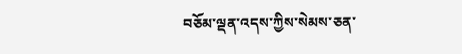བཅོམ་ལྡན་འདས་ཀྱིས་སེམས་ཅན་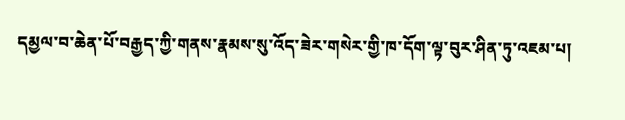དམྱལ་བ་ཆེན་པོ་བརྒྱད་ཀྱི་གནས་རྣམས་སུ་འོད་ཟེར་གསེར་གྱི་ཁ་དོག་ལྟ་བུར་ཤིན་ཏུ་འཇམ་པ།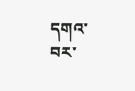དགའ་བར་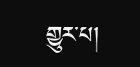གྱུར་པ།